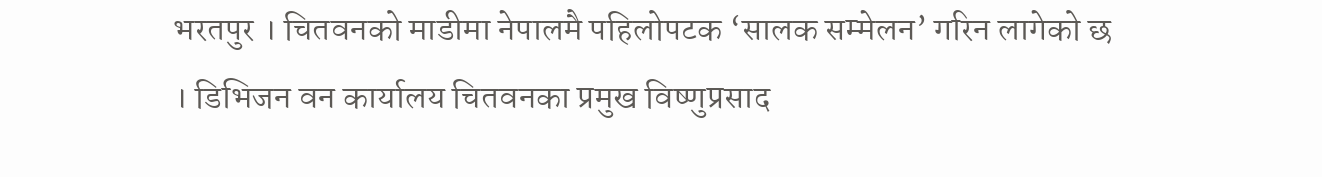भरतपुर । चितवनको माडीमा नेपालमै पहिलोपटक ‘सालक सम्मेलन’ गरिन लागेको छ । डिभिजन वन कार्यालय चितवनका प्रमुख विष्णुप्रसाद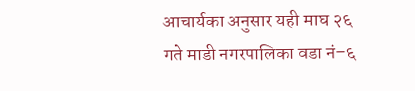आचार्यका अनुसार यही माघ २६ गते माडी नगरपालिका वडा नं–६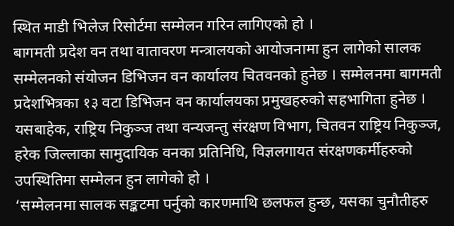स्थित माडी भिलेज रिसोर्टमा सम्मेलन गरिन लागिएको हो ।
बागमती प्रदेश वन तथा वातावरण मन्त्रालयको आयोजनामा हुन लागेको सालक सम्मेलनको संयोजन डिभिजन वन कार्यालय चितवनको हुनेछ । सम्मेलनमा बागमती प्रदेशभित्रका १३ वटा डिभिजन वन कार्यालयका प्रमुखहरुको सहभागिता हुनेछ । यसबाहेक, राष्ट्रिय निकुञ्ज तथा वन्यजन्तु संरक्षण विभाग, चितवन राष्ट्रिय निकुञ्ज, हरेक जिल्लाका सामुदायिक वनका प्रतिनिधि, विज्ञलगायत संरक्षणकर्मीहरुको उपस्थितिमा सम्मेलन हुन लागेको हो ।
‘सम्मेलनमा सालक सङ्कटमा पर्नुको कारणमाथि छलफल हुन्छ, यसका चुनौतीहरु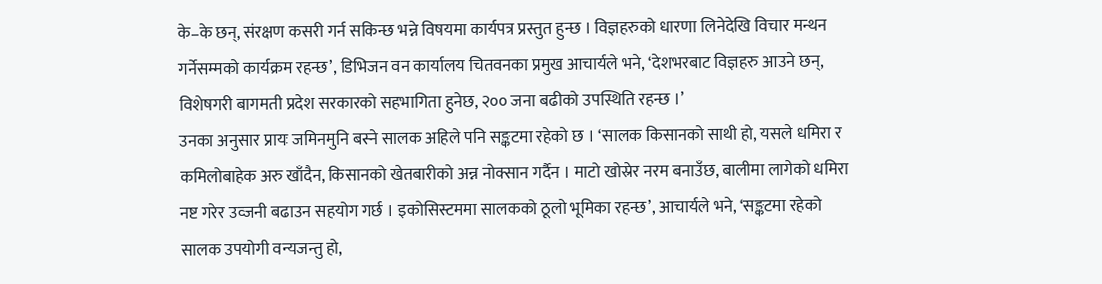के–के छन्, संरक्षण कसरी गर्न सकिन्छ भन्ने विषयमा कार्यपत्र प्रस्तुत हुन्छ । विज्ञहरुको धारणा लिनेदेखि विचार मन्थन गर्नेसम्मको कार्यक्रम रहन्छ’, डिभिजन वन कार्यालय चितवनका प्रमुख आचार्यले भने, ‘देशभरबाट विज्ञहरु आउने छन्, विशेषगरी बागमती प्रदेश सरकारको सहभागिता हुनेछ, २०० जना बढीको उपस्थिति रहन्छ ।’
उनका अनुसार प्रायः जमिनमुनि बस्ने सालक अहिले पनि सङ्कटमा रहेको छ । ‘सालक किसानको साथी हो, यसले धमिरा र कमिलोबाहेक अरु खाँदैन, किसानको खेतबारीको अन्न नोक्सान गर्दैन । माटो खोस्रेर नरम बनाउँछ, बालीमा लागेको धमिरा नष्ट गरेर उव्जनी बढाउन सहयोग गर्छ । इकोसिस्टममा सालकको ठूलो भूमिका रहन्छ’, आचार्यले भने, ‘सङ्कटमा रहेको सालक उपयोगी वन्यजन्तु हो,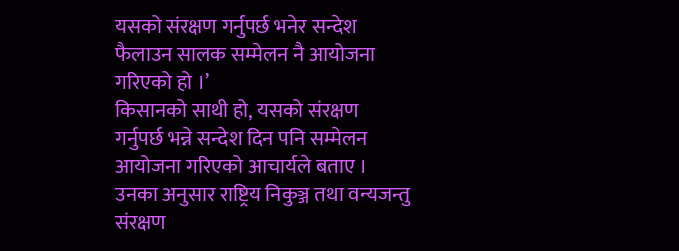यसको संरक्षण गर्नुपर्छ भनेर सन्देश फैलाउन सालक सम्मेलन नै आयोजना गरिएको हो ।’
किसानको साथी हो, यसको संरक्षण गर्नुपर्छ भन्ने सन्देश दिन पनि सम्मेलन आयोजना गरिएको आचार्यले बताए । उनका अनुसार राष्ट्रिय निकुञ्ज तथा वन्यजन्तु संरक्षण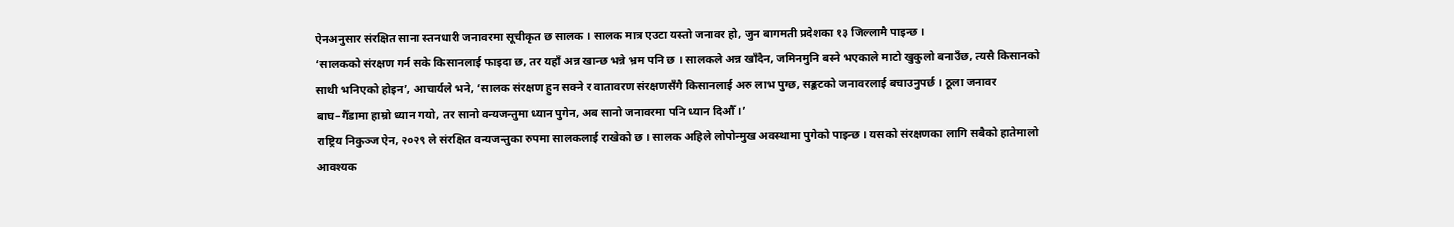ऐनअनुसार संरक्षित साना स्तनधारी जनावरमा सूचीकृत छ सालक । सालक मात्र एउटा यस्तो जनावर हो, जुन बागमती प्रदेशका १३ जिल्लामै पाइन्छ ।
‘सालकको संरक्षण गर्न सके किसानलाई फाइदा छ, तर यहाँ अन्न खान्छ भन्ने भ्रम पनि छ । सालकले अन्न खाँदैन, जमिनमुनि बस्ने भएकाले माटो खुकुलो बनाउँछ, त्यसै किसानको साथी भनिएको होइन’, आचार्यले भने, ‘सालक संरक्षण हुन सक्ने र वातावरण संरक्षणसँगै किसानलाई अरु लाभ पुग्छ, सङ्कटको जनावरलाई बचाउनुपर्छ । ठूला जनावर बाघ–गैँडामा हाम्रो ध्यान गयो, तर सानो वन्यजन्तुमा ध्यान पुगेन, अब सानो जनावरमा पनि ध्यान दिऔँ ।’
राष्ट्रिय निकुञ्ज ऐन, २०२९ ले संरक्षित वन्यजन्तुका रुपमा सालकलाई राखेको छ । सालक अहिले लोपोन्मुख अवस्थामा पुगेको पाइन्छ । यसको संरक्षणका लागि सबैको हातेमालो आवश्यक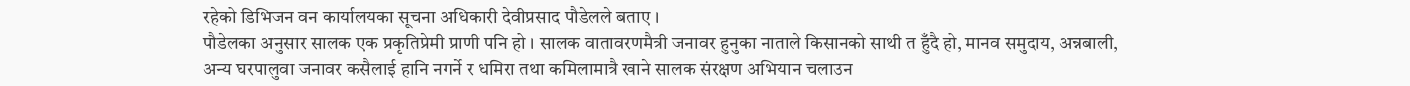रहेको डिभिजन वन कार्यालयका सूचना अधिकारी देवीप्रसाद पौडेलले बताए ।
पौडेलका अनुसार सालक एक प्रकृतिप्रेमी प्राणी पनि हो । सालक वातावरणमैत्री जनावर हुनुका नाताले किसानको साथी त हुँदै हो, मानव समुदाय, अन्नबाली, अन्य घरपालुवा जनावर कसैलाई हानि नगर्ने र धमिरा तथा कमिलामात्रै खाने सालक संरक्षण अभियान चलाउन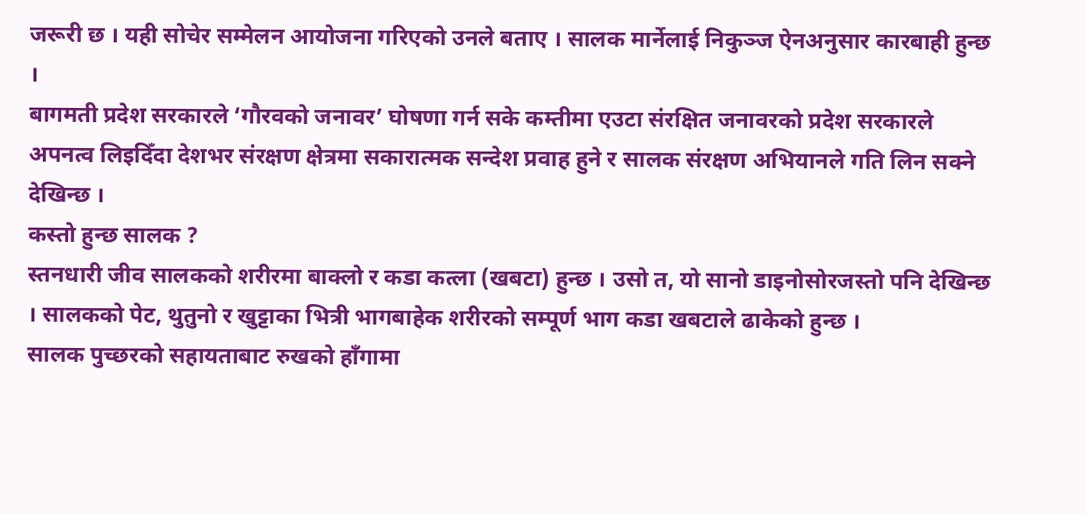जरूरी छ । यही सोचेर सम्मेलन आयोजना गरिएको उनले बताए । सालक मार्नेलाई निकुञ्ज ऐनअनुसार कारबाही हुन्छ ।
बागमती प्रदेश सरकारले ‘गौरवको जनावर’ घोषणा गर्न सके कम्तीमा एउटा संरक्षित जनावरको प्रदेश सरकारले अपनत्व लिइदिँदा देशभर संरक्षण क्षेत्रमा सकारात्मक सन्देश प्रवाह हुने र सालक संरक्षण अभियानले गति लिन सक्ने देखिन्छ ।
कस्तो हुन्छ सालक ?
स्तनधारी जीव सालकको शरीरमा बाक्लो र कडा कत्ला (खबटा) हुन्छ । उसो त, यो सानो डाइनोसोरजस्तो पनि देखिन्छ । सालकको पेट, थुतुनो र खुट्टाका भित्री भागबाहेक शरीरको सम्पूर्ण भाग कडा खबटाले ढाकेको हुन्छ ।
सालक पुच्छरको सहायताबाट रुखको हाँगामा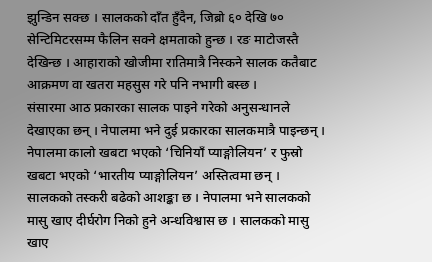झुन्डिन सक्छ । सालकको दाँत हुँदैन, जिब्रो ६० देखि ७० सेन्टिमिटरसम्म फैलिन सक्ने क्षमताको हुन्छ । रङ माटोजस्तै देखिन्छ । आहाराको खोजीमा रातिमात्रै निस्कने सालक कतैबाट आक्रमण वा खतरा महसुस गरे पनि नभागी बस्छ ।
संसारमा आठ प्रकारका सालक पाइने गरेको अनुसन्धानले देखाएका छन् । नेपालमा भने दुई प्रकारका सालकमात्रै पाइन्छन् । नेपालमा कालो खबटा भएको ‘चिनियाँ प्याङ्गोलियन’ र फुस्रो खबटा भएको ‘भारतीय प्याङ्गोलियन’ अस्तित्वमा छन् ।
सालकको तस्करी बढेको आशङ्का छ । नेपालमा भने सालकको मासु खाए दीर्घरोग निको हुने अन्धविश्वास छ । सालकको मासु खाए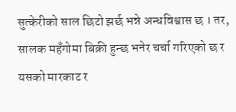सुत्केरीको साल छिटो झर्छ भन्ने अन्धविश्वास छ । तर, सालक महँगोमा बिक्री हुन्छ भनेर चर्चा गरिएको छ र यसको मारकाट र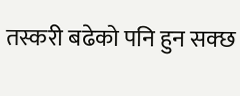तस्करी बढेको पनि हुन सक्छ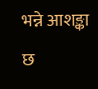भन्ने आशङ्का छ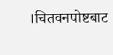।चितवनपोष्टबाट